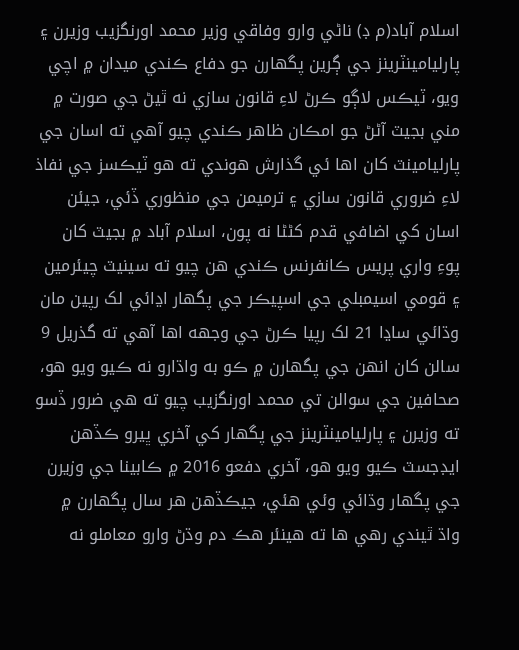اسلام آباد(م ڊ) ناڻي وارو وفاقي وزير محمد اورنگزيب وزيرن ۽ پارليامينٽرينز جي ڳرين پگهارن جو دفاع ڪندي ميدان ۾ اچي ويو، ٽيڪس لاڳو ڪرڻ لاءِ قانون سازي نه ٿيڻ جي صورت ۾ مني بجيٽ آڻڻ جو امڪان ظاهر ڪندي چيو آهي ته اسان جي پارليامينٽ کان اها ئي گذارش هوندي ته هو ٽيڪسز جي نفاذ لاءِ ضروري قانون سازي ۽ ترميمن جي منظوري ڏئي، جيئن اسان کي اضافي قدم کڻڻا نه پون، اسلام آباد ۾ بجيٽ کان پوءِ واري پريس ڪانفرنس ڪندي هن چيو ته سينيٽ چيئرمين ۽ قومي اسيمبلي جي اسپيڪر جي پگهار اڍائي لک رپين مان وڌائي ساڍا 21 لک رپيا ڪرڻ جي وجهه اها آهي ته گذريل 9 سالن کان انهن جي پگهارن ۾ ڪو به واڌارو نه ڪيو ويو هو، صحافين جي سوالن تي محمد اورنگزيب چيو ته هي ضرور ڏسو ته وزيرن ۽ پارليامينٽرينز جي پگهار کي آخري ڀيرو ڪڏهن ايڊجسٽ ڪيو ويو هو، آخري دفعو 2016 ۾ ڪابينا جي وزيرن جي پگهار وڌائي وئي هئي، جيڪڏهن هر سال پگهارن ۾ واڌ ٿيندي رهي ها ته هينئر هڪ دم وڌڻ وارو معاملو نه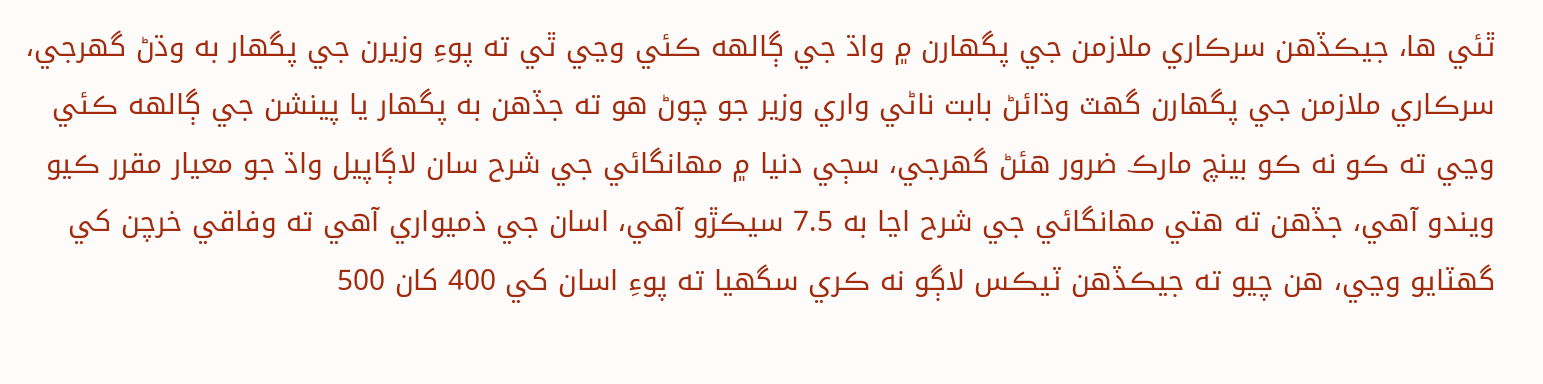ٿئي ها، جيڪڏهن سرڪاري ملازمن جي پگهارن ۾ واڌ جي ڳالهه ڪئي وڃي ٿي ته پوءِ وزيرن جي پگهار به وڌڻ گهرجي، سرڪاري ملازمن جي پگهارن گهٽ وڌائڻ بابت ناڻي واري وزير جو چوڻ هو ته جڏهن به پگهار يا پينشن جي ڳالهه ڪئي وڃي ته ڪو نه ڪو بينچ مارڪ ضرور هئڻ گهرجي، سڄي دنيا ۾ مهانگائي جي شرح سان لاڳاپيل واڌ جو معيار مقرر ڪيو ويندو آهي، جڏهن ته هتي مهانگائي جي شرح اڃا به 7.5 سيڪڙو آهي، اسان جي ذميواري آهي ته وفاقي خرچن کي گهٽايو وڃي، هن چيو ته جيڪڏهن ٽيڪس لاڳو نه ڪري سگهيا ته پوءِ اسان کي 400 کان 500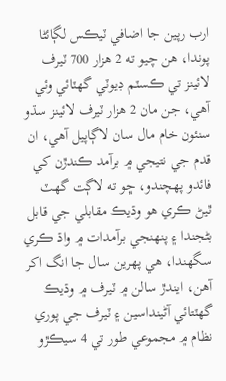ارب رپين جا اضافي ٽيڪس لڳائڻا پوندا، هن چيو ته 2 هزار 700 ٽيرف لائينز تي ڪسٽم ڊيوٽي گهٽائي وئي آهي، جن مان 2 هزار ٽيرف لائينز سڌو سنئون خام مال سان لاڳاپيل آهي، ان قدم جي نتيجي ۾ برآمد ڪندڙن کي فائدو پهچندو، ڇو ته لاڳت گهٽ ٿيڻ ڪري هو وڌيڪ مقابلي جي قابل بڻجندا ۽ پنهنجي برآمدات ۾ واڌ ڪري سگهندا، هي پهرين سال جا انگ اکر آهن، ايندڙ سالن ۾ ٽيرف ۾ وڌيڪ گهٽتائي آڻينداسين ۽ ٽيرف جي پوري نظام ۾ مجموعي طور تي 4 سيڪڙو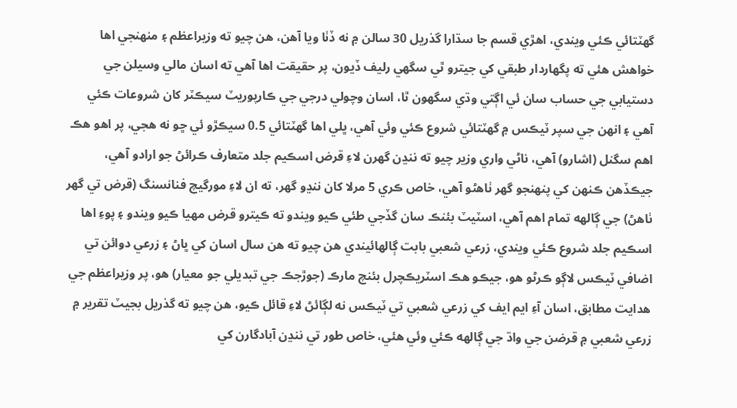گهٽتائي ڪئي ويندي، اهڙي قسم جا سڌارا گذريل 30 سالن ۾ نه ڏٺا ويا آهن، هن چيو ته وزيراعظم ۽ منهنجي اها خواهش هئي ته پگهاردار طبقي کي جيترو ٿي سگهي رليف ڏيون، پر حقيقت اها آهي ته اسان مالي وسيلن جي دستيابي جي حساب سان ئي اڳتي وڌي سگهون ٿا، اسان وچولي درجي جي ڪارپوريٽ سيڪٽر کان شروعات ڪئي آهي ۽ انهن جي سپر ٽيڪس ۾ گهٽتائي شروع ڪئي وئي آهي، ڀلي اها گهٽتائي 0.5 سيڪڙو ئي ڇو نه هجي، پر اهو هڪ اهم سگنل (اشارو) آهي، ناڻي واري وزير چيو ته ننڍن گهرن لاءِ قرض اسڪيم جلد متعارف ڪرائڻ جو ارادو آهي، جيڪڏهن ڪنهن کي پنهنجو گهر ٺاهڻو آهي، خاص ڪري 5 مرلا کان ننڍو گهر، ته ان لاءِ مورگيچ فنانسنگ (قرض تي گهر ٺاهڻ) جي ڳالهه تمام اهم آهي، اسٽيٽ بئنڪ سان گڏجي طئي ڪيو ويندو ته ڪيترو قرض مهيا ڪيو ويندو ۽ پوءِ اها اسڪيم جلد شروع ڪئي ويندي، زرعي شعبي بابت ڳالهائيندي هن چيو ته هن سال اسان کي ڀاڻ ۽ زرعي دوائن تي اضافي ٽيڪس لاڳو ڪرڻو هو، جيڪو هڪ اسٽريڪچرل بئنچ مارڪ (جوڙجڪ جي تبديلي جو معيار) هو، پر وزيراعظم جي هدايت مطابق، اسان آءِ ايم ايف کي زرعي شعبي تي ٽيڪس نه لڳائڻ لاءِ قائل ڪيو، هن چيو ته گذريل بجيٽ تقرير ۾ زرعي شعبي ۾ قرضن جي واڌ جي ڳالهه ڪئي وئي هئي، خاص طور تي ننڍن آبادگارن کي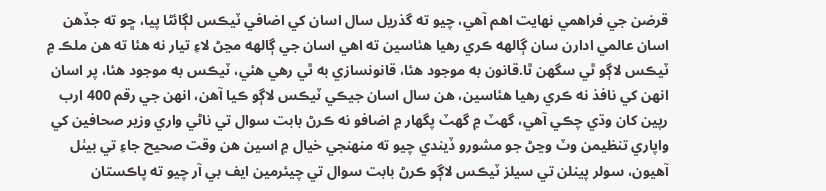قرضن جي فراهمي نهايت اهم آهي، چيو ته گذريل سال اسان کي اضافي ٽيڪس لڳائڻا پيا، ڇو ته جڏهن اسان عالمي ادارن سان ڳالهه ڪري رهيا هئاسين ته اهي اسان جي ڳالهه مڃڻ لاءِ تيار نه هئا ته هن ملڪ ۾ ٽيڪس لاڳو ٿي سگهن ٿا.قانون به موجود هئا، قانونسازي به ٿي رهي هئي، ٽيڪس به موجود هئا، پر اسان انهن کي نافذ نه ڪري رهيا هئاسين، هن سال اسان جيڪي ٽيڪس لاڳو ڪيا آهن، انهن جي رقم 400 ارب رپين کان وڌي چڪي آهي، گهٽ ۾ گهٽ پگهار ۾ اضافو نه ڪرڻ بابت سوال تي ناڻي واري وزير صحافين کي واپاري تنظيمن وٽ وڃڻ جو مشورو ڏيندي چيو ته منهنجي خيال ۾ اسين هن وقت صحيح جاءِ تي بيٺل آهيون، سولر پينلن تي سيلز ٽيڪس لاڳو ڪرڻ بابت سوال تي چيئرمين ايف بي آر چيو ته پاڪستان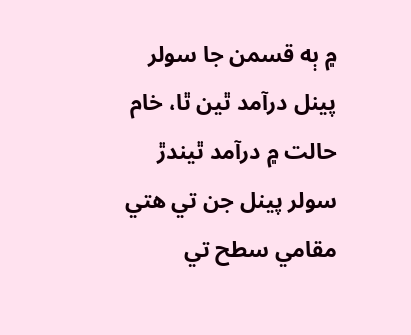۾ ٻه قسمن جا سولر پينل درآمد ٿين ٿا، خام حالت ۾ درآمد ٿيندڙ سولر پينل جن تي هتي مقامي سطح تي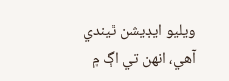ويليو ايڊيشن ٿيندي آهي، انهن تي اڳ ۾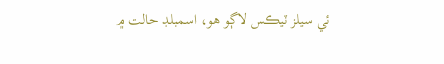ئي سيلز ٽيڪس لاڳو هو، اسمبلڊ حالت ۾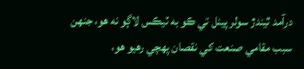درآمد ٿيندڙ سولر پينل تي ڪو به ٽيڪس لاڳو نه هو، جنهن سبب مقامي صنعت کي نقصان پهچي رهيو هو،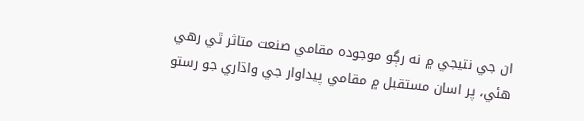ان جي نتيجي ۾ نه رڳو موجوده مقامي صنعت متاثر ٿي رهي هئي، پر اسان مستقبل ۾ مقامي پيداوار جي واڌاري جو رستو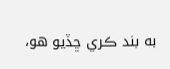به بند ڪري ڇڏيو هو،